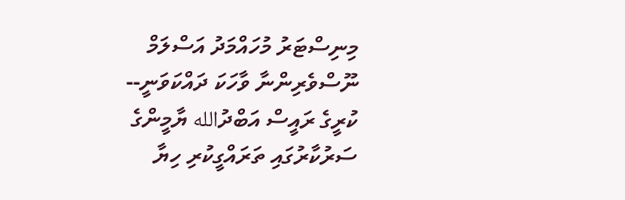މިނިސްޓަރު މުހައްމަދު އަސްލަމް ނޫސްވެރިންނާ ވާހަކަ ދައްކަވަނީ--
ކުރީގެ ރައީސް އަބްދުالله ޔާމީންގެ ސަރުކާރުގައި ތަރައްގީކުރި ހިޔާ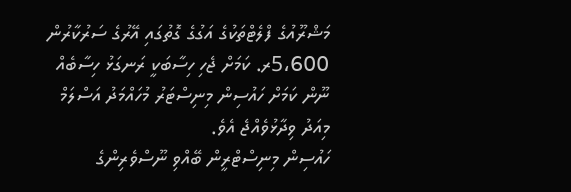މަޝްރޫއުގެ ފްލެޓްތަކުގެ އަގުގެ ގޮތުގައި އޭރުގެ ސަރުކާރުން 5،600ރ. ކަމަށް ޖެހި ހިސާބަކީ ރަނގަޅު ހިސާބެއް ނޫން ކަމަށް ހައުސިން މިނިސްޓަރު މުހައްމަދު އަސްލަމް މިއަދު ވިދާޅުވެއްޖެ އެވެ.
ހައުސިން މިނިސްޓްރީން ބޭއްވި ނޫސްވެރިންގެ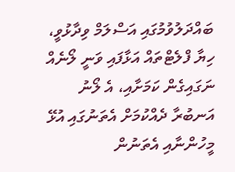ބައްދަލުވުމުގައި އަސްލަމް ވިދާޅުވީ، ހިޔާ ފްލެޓްތައް އަޅާފައި ވަނީ ލޯނެއް ނަގައިގެން ކަމަށާއި، އެ ލޯނު އަނބުރާ ދެއްކުމަށް އެތަނުގައި އުޅޭ މީހުންނާއި އެތަނުން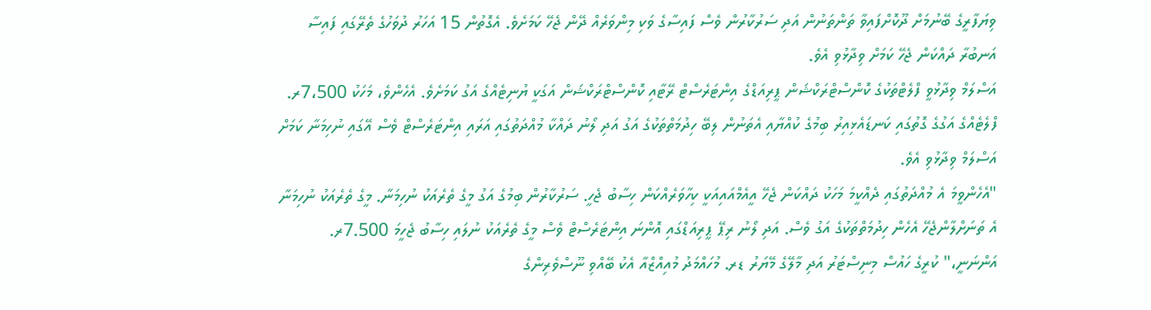ވިޔަފާރީގެ ބޭނުމަށް ދޫކޮށްފައިވާ ތަންތަނުން އަދި ސަރުކާރުން ވެސް ފައިސާގެ ވަކި މިންވަރެއް ދޭން ޖެހޭ ކަމަށެވެ. އެގޮތުން 15 އަހަރު ދުވަހުގެ ތެރޭގައި ފައިސާ އަނބުރާ ދައްކަން ޖެހޭ ކަމަށް ވިދާޅުވި އެވެ.
އަސްލަމް ވިދާޅުވީ ފްލެޓްތަކުގެ ކޮންސްޓްރަކްޝަން ޕީރިއަޑްގެ އިންޓަރެސްޓް ރޭޓާއި ކޮންސްޓްރަކްޝަން އަގަކީ ޔުނިޓެއްގެ އަގު ކަމަށެވެ. އެހެންވެ، މަހަކު 7،500ރ. ފްލެޓެއްގެ އަގުގެ ގޮތުގައި ކަނޑައެޅިއިރު ބިމުގެ ކުއްޔާއި އެތަނުން ލިބޭ ހިދުމަތްތަކުގެ އަގު އަދި ލޯނު ދައްކާ މުއްދަތުގައި އަރައި އިންޓަރެސްޓް ވެސް އޭގައި ނުހިމަނާ ކަމަށް އަސްލަމް ވިދާޅުވި އެވެ.
"އެހެންވީމަ އެ މުއްދަތުގައި ދެއްކީމަ މަހަކު ދައްކަން ޖެހޭ އީއެމްއައިއަކީ ކިހާވަރެއްކަން ހިސާބު ޖެހީ. ސަރުކާރުން ބިމުގެ އަގު މީގެ ތެރެއަކު ނުހިމަނާ. މީގެ ތެރެއަކު ނުހިމަނާ އެ ތަނަށްލާންޖެހޭ އެހެން ހިދުމަތްތަކުގެ އަގު ވެސް. އަދި ލޯނު ރިޕޭ ޕީރިއަޑްގައި އޮންނަ އިންޓަރެސްޓް ވެސް މީގެ ތެރެއަކު ނުލައި ހިސާބު ޖެހީމަ 7.500ރ. އަންނަނީ،" ކުރީގެ ހައުސް މިނިސްޓަރު އަދި މާލޭގެ މޭޔަރު ޑރ. މުހައްމަދު މުއިއްޒްއާ އެކު ބޭއްވި ނޫސްވެރިންގެ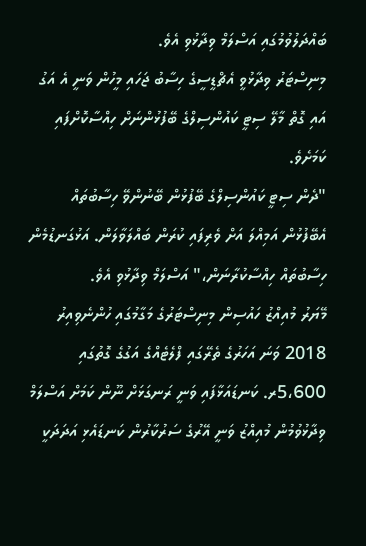ބައްދަލުވުމުގައި އަސްލަމް ވިދާޅުވި އެވެ.
މިނިސްޓަރު ވިދާޅުވީ އެޗްޑީސީގެ ހިސާބު ޖަހައި މީހުން ވަނީ އެ އަގު އައި ގޮތް މާލޭ ސިޓީ ކައުންސިލްގެ ބޭފުޅުންނަށް ހިއްސާކޮށްފައި ކަމަށެވެ.
"ދެން ސިޓީ ކައުންސިލްގެ ބޭފުޅުން ބޭނުންވޭ ހިސާބުތައް އެބޭފުޅުން އަމިއްލަ އަށް ވެރިފައި ކުރަން ބައްލަވާލަން. އަޅުގަނޑުމެން ހިސާބުތައް ހިއްސާކުރާނަން،" އަސްލަމް ވިދާޅުވި އެވެ.
މޭޔަރު މުއިއްޒު ހައުސިން މިނިސްޓަރުގެ މަގާމުގައި ހުންނެވިއިރު 2018 ވަނަ އަހަރުގެ ތެރޭގައި ފްލެޓެއްގެ އަގުގެ ގޮތުގައި 5،600ރ. ކަނޑައަޅާފައި ވަނީ ރަނގަޅަށް ނޫން ކަމަށް އަސްލަމް ވިދާޅުވުމުން މުއިއްޒު ވަނީ އޭރުގެ ސަރުކާރުން ކަނޑައެޅި އަދަދަކީ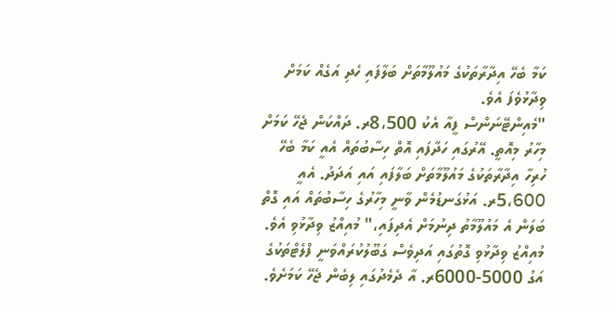ކަމާ ބެހޭ އިދާރާތަކުގެ މައުލޫމާތަށް ބަލާފައި ހެދި އަގެއް ކަމަށް ވިދާޅުވެފަ އެވެ.
"މެއިންޓޭނަންސް ފީއާ އެކު 8،500ރ. ދައްކަން ޖެހޭ ކަމަށް މިހާރު މިއޮތީ. އޭރުގައި ހަދާފައި އޮތް ހިސާބުތައް އެއީ ކަމާ ބެހޭ ހުރިހާ އިދާރާތަކުގެ މައުލޫމާތަށް ބަލާފައި އައި އަދަދު. އެއީ 5،600ރ. އަޅުގަނޑުމެން ވާނީ މިހާރުގެ ހިސާބުތައް އައި ގޮތް ބަލަން އެ މައުލޫމާތު ދިނުމަށް އެދިފައި،" މުއިއްޒު ވިދާޅުވި އެވެ.
މުއިއްޒު ވިދާޅުވި ގޮތުގައި އަދިވެސް ގަބޫލުކުރައްވަނީ ފްލެޓްތަކުގެ އަގު 5000-6000ރ. އާ ދެމެދުގައި ލިބެން ޖެހޭ ކަމަށެވެ.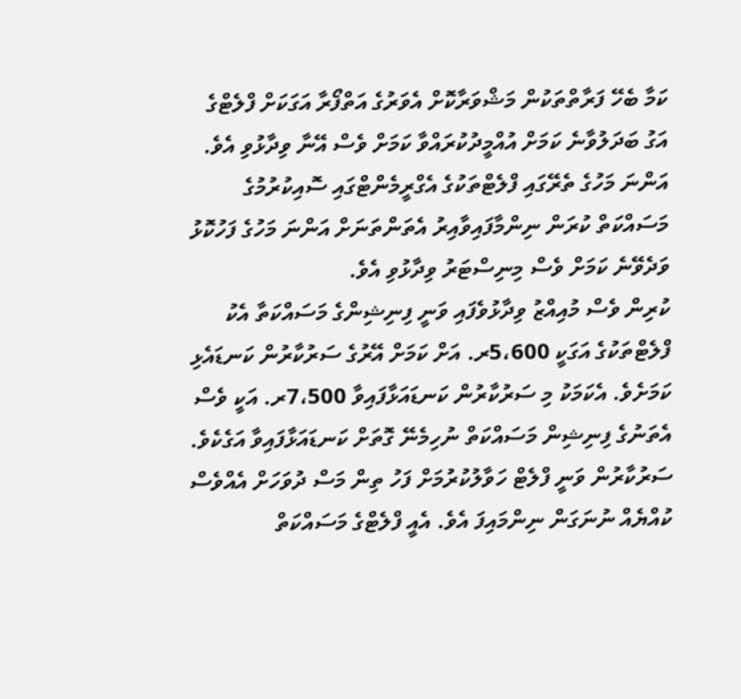ކަމާ ބެހޭ ފަރާތްތަކުން މަޝްވަރާކޮށް އެވަރުގެ އަތްފޯރާ އަގަކަށް ފްލެޓްގެ އަގު ބަދަލުވާނެ ކަމަށް އުއްމީދުކުރައްވާ ކަމަށް ވެސް އޭނާ ވިދާޅުވި އެވެ.
އަންނަ މަހުގެ ތެރޭގައި ފްލެޓްތަކުގެ އެގްރީމެންޓްގައި ސޮއިކުރުމުގެ މަސައްކަތް ކުރަން ނިންމާފައިވާއިރު އެތަންތަނަށް އަންނަ މަހުގެ ފަހުކޮޅު ވަދެވޭނެ ކަމަށް ވެސް މިނިސްޓަރު ވިދާޅުވި އެވެ.
ކުރިން ވެސް މުއިއްޒު ވިދާޅުވެފައި ވަނީ ފިނިޝިންގެ މަސައްކަތާ އެކު ފްލެޓްތަކުގެ އަގަކީ 5،600ރ. އަށް ކަމަށް އޭރުގެ ސަރުކާރުން ކަނޑައެޅި ކަމަށެވެ. އެކަމަކު މި ސަރުކާރުން ކަނޑައަޅާފައިވާ 7،500ރ. އަކީ ވެސް އެތަނުގެ ފިނިޝިން މަސައްކަތް ނުހިމެނޭ ގޮތަށް ކަނޑައަޅާފައިވާ އަގެކެވެ. ސަރުކާރުން ވަނީ ފްލެޓް ހަވާލުކުރުމަށް ފަހު ތިން މަސް ދުވަހަށް އެއްވެސް ކުއްޔެއް ނުނަގަން ނިންމައިފަ އެވެ. އެއީ ފްލެޓްގެ މަސައްކަތް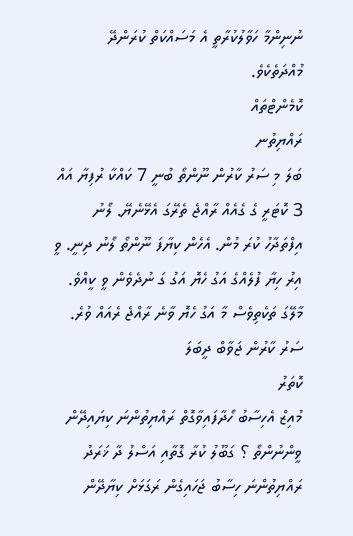ނުނިންމާ ހަވާލުކުރާތީ އެ މަސައްކަތް ކުރަންދޭ މުއްދަތެކެވެ.
ކޮމެންޓްތައް
ރައްޔިތުނ
ބަލަ މި ސަރު ކާރުން ނޫންތޯ ބުނީ 7 ކައްކާ ރުފިޔާ އައް 3 ކޮޓަރީ ގެ ގެއެއް ރާއްޖެ ތެރޭގަ އެޅޭނެޔޭ. ލޯނު އިފްތަދާހު ކުރަ މުން. އެހެން ކިޔާފަ ނޫންތޯ ލޯނު ދިނީ. ވީ އިރު ހިޔާ ފުލެއްގެ އަގު ހެޔޮ އަގު ގަ ނުދެވެން ވީ ކީއްވެ. މާލޭގަ ތަކެތިވެސް މާ އަގު ހެޔޮ ވާނެ ރާއްޖެ ރެއައް ވުރެ. ސަރު ކާރުން ޖަވާބް ދީބަލަ
ކޮތަރު
މުއިޒް އެހިސާބު ހޯދާފައިވާގޮތް ރައްޔިތުންނަ ކިޔައިދޭން ވީންނުންތޯ ؟ ގަބޫލު ކުރާ ގޮތާއި އަސްލު ދާ ޚަރަދު ރައްޔިތުންނަ ހިސާބު ޖަހައިގެން ރަގަޅަށް ކިޔާދޭން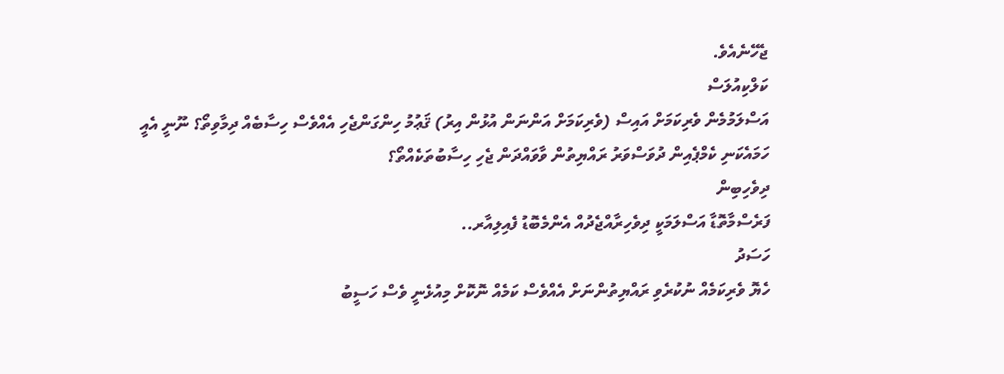ޖެހޭނެއެވެ.
ކަލްކިއުލަސް
އަސްލަމުމެން ވެރިކަމަށް އައިސް (ވެރިކަމަށް އަންނަން އުޅުން އިރު) ޤަޢުމު ހިންގަންޖެހި އެއްވެސް ހިސާބެއް ދިމާވިތޯ؟ ނޫނީ އެއީ ހަމައެކަނި ކެމްޕެއިން ދުވަސްވަރު ރައްޔިތުން ވާވައްދަން ޖެހި ހިސާބުތަކެއްތޯ؟
ދިވެހިބިން
ފަރެސްމާތޮޑާ އަސްލަމަކީ ދިވެހިރާއްޖެދުއް އެންމެބޮޑު ފެއިލިއާރ..
ހަސަދު
ހެޔޮ ވެރިކަމެއް ނުކުރެވި ރައްޔިތުންނަށް އެއްވެސް ކަމެއް ނޮކޮށް މިއުޅެނީ ވެސް ހަސީބު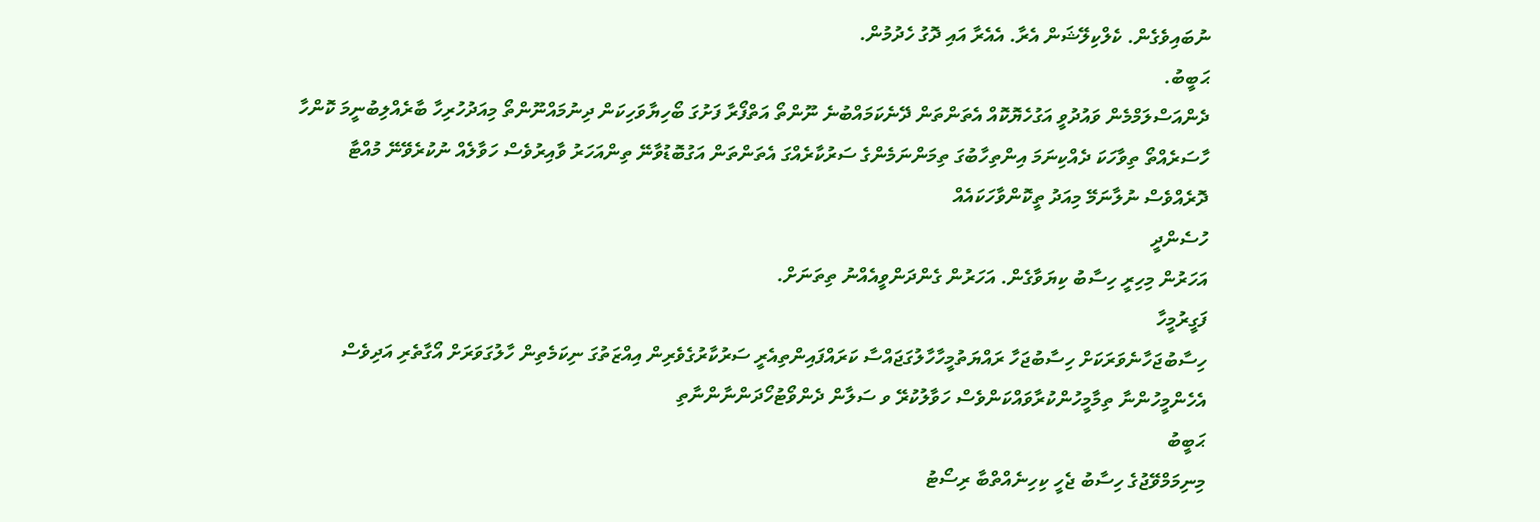ނުބައިވެގެން. ކެލްކިލޭޝަން އެރާ. އެއެރާ އައި ދޮގު ހެދުމުން.
ޙަބީބު.
ދެންއަސްލަމްމެން ވައުދުވީ އަގުހެޔޮކޮއް އެތަންތަން ދޭނެކަމައްބުނެ ނޫންތޯ އަތްފޯރާ ފަށުގަ ބޯހިޔާވަހިކަން ދިނުމައްނޫންތޯ މިއަދުހުރިހާ ބާރެއްލިބުނީމަ ކޮންހާ ހާސަރެއްތޯ ތިވާހަކަ ދެއްކިނަމަ އިންތިހާބުގަ ތިމަންނަމެންގެ ސަރުކާރެއްގަ އެތަންތަން އަގުބޮޑުވާނޭ ތިންއަހަރު ވާއިރުވެސް ހަވާލެއް ނުކުރެވޭނޭ މުއްޓާ ދޮރެއްވެސް ނުލާނަމޭ މިއަދު ތީކޮންވާހަކައެއް
ހުސެންދީ
އަހަރުން މިހިރީ ހިސާބު ކިޔަވާގެން. އަހަރުން ގެންދަންވީއެއްނު ތިތަނަށް.
ފަގީރުމީހާ
ހިސާބުޖަހާނެވަރަކަށް ހިސާބުޖަހާ ރައްޔަތުމީހާހާލުގަޖައްސާ ކަރައްފައިންތިއެރީ ސަރުކާރުގެވެރިން އިއްޒަތުގަ ނިކަމެތިން ހާލުގަވަރަށް އޯގާތެރި އަދިވެސް އެހެންމީހުންނާ ތިމާމީހުންކުރާވައްކަންވެސް ހަވާލުކުރޭ ވ ސަލާން ދެންވޯޓުހޯދަންނާންނާތި
ޙަބީބު
މިނިމަމްވޭޖުގެ ހިސާބު ޖެހީ ކިހިނެއްތްބާ ރިސޯޓު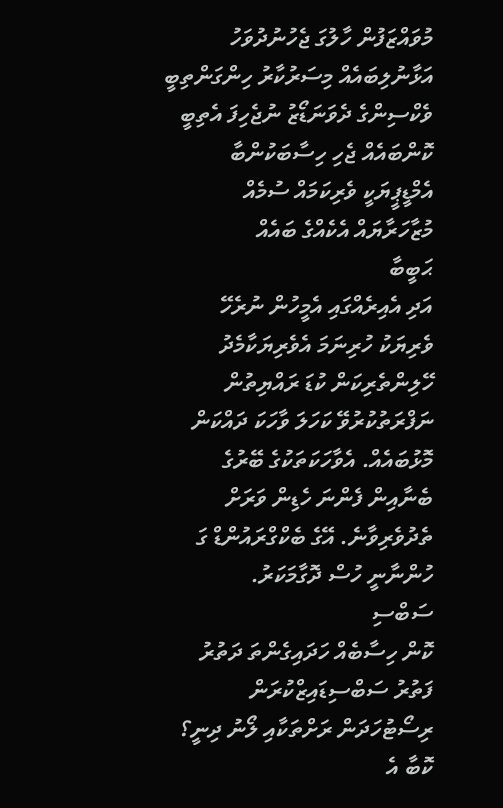މުވައްޒަފުން ހާލުގަ ޖެހުނުދުވަހު އަޅާނުލިބައެއް މިސަރުކާރު ހިންގަންތިބީ ވެކްސިންގެ ދެވަނަޑޯޒު ނުޖެހިފަ އެތިބީ ކޮންބައެއް ޖެހި ހިސާބަކުންބާ އެމްޑީޕީޔަކީ ވެރިކަމައް ސުމެއް މުޒާހަރާޔައް އެކެއްގެ ބައެއް
ޙަބީބާ
އަދި އެއިރެއްގައި އެމީހުން ނުރެހޭ ވެރިޔަކު ހުރިނަމަ އެވެރިޔަކާމެދު ހޭލިންތެރިކަން ކުޑަ ރައްޔިތުން ނަފްރަތުކުރުވޭ ކަހަލަ ވާހަކަ ދައްކަން މޮޅުބައެއް. އެވާހަކަތަކުގެ ބޭރުގެ ބެނާއިން ފެންނަ ހެޑިން ވަރަށް ތެދުވެރިވާނެ. އޭގެ ބެކްގްރައުންޑް ގަ ހުންނާނީ ހުސް ދޮގާމަކަރު.
ސަބްސި
ކޮން ހިސާބެއް ހަދައިގެންތަ ދަތުރު ފަތުރު ސަބްސިޑައިޒްކުރަން ރިސޯޓުހަދަން ރަށްތަކާއި ލޯނު ދިނީ؟ ކޮބާ އެ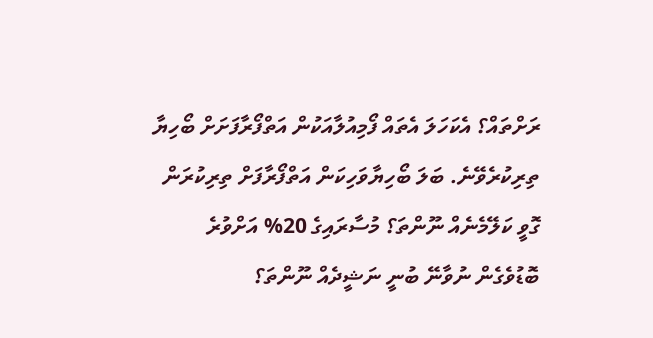ރަށްތައް؟ އެކަހަލަ އެތައް ފޯމިއުލާއަކުން އަތްފޯރާފަށަށް ބޯހިޔާ ތިރިކުރެވޭނެ. ބަލަ ބޯހިޔާވަހިކަން އަތްފޯރާފަށް ތިރިކުރަން ގޮވީ ކަލޭމެނެއް ނޫންތަ؟ މުސާރައިގެ 20% އަށްވުރެ ބޮޑުވެގެން ނުވާނޭ ބުނީ ނަޝީދެއް ނޫންތަ؟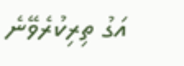އަގު ތިރިކުރެވޭނެ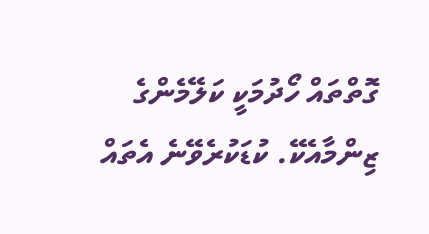ގޮތްތައް ހޯދުމަކީ ކަލޭމެންގެ ޒިންމާއެކޭ. ކުޑަކުރެވޭނެ އެތައް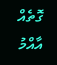ގޮތެއް އާއްމު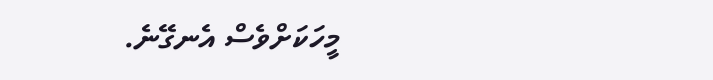މީހަކަށްވެސް އެނގޭނެ.